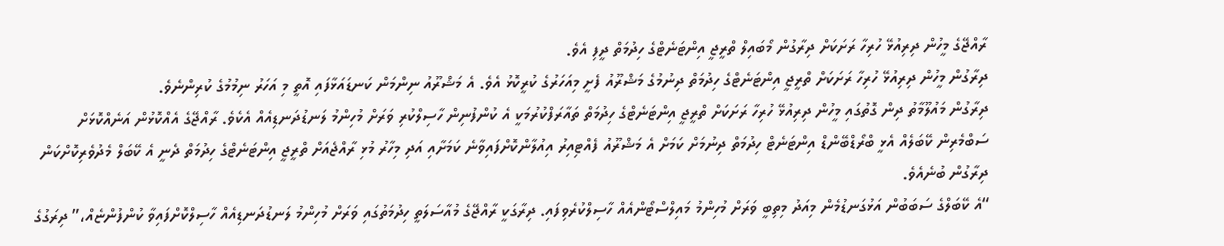ރާއްޖޭގެ މީހުން ދިރިއުޅޭ ހުރިހާ ރަށަކަށް ދިރާގުން މޯބައިލް ތްރީޖީ އިންޓަނެޓްގެ ހިދުމަތް ދީފި އެވެ.
ދިރާގުން މީހުން ދިރިއުޅޭ ހުރިހާ ރަށަކަށް ތްރީޖީ އިންޓަނެޓްގެ ހިދުމަތް ދިނުމުގެ މަޝްރޫއު ފެށީ މިއަހަރުގެ ކުރީކޮޅު އެވެ. އެ މަޝްރޫއު ނިންމަން ކަނޑައަޅާފައި އޮތީ މި އަހަރު ނިމުމުގެ ކުރިންނެވެ.
ދިރާގުން މައުލޫމާތު ދިން ގޮތުގައި މީހުން ދިރިއުޅޭ ހުރިހާ ރަށަކަށް ތްރީޖީ އިންޓަނެޓްގެ ހިދުމަތް ތައާރަފްކުރުމަކީ އެ ކުންފުނިން ހާސިލްކުރި ވަރަށް މުހިންމު ލަނޑުދަނޑިއެއް އެކެވެ. ރާއްޖޭގެ އެއްކޮޅުން އަނެއްކޮޅަށް ސަބްމެރިން ކޭބަލެއް އެޅީ ބްރޯޑްބޭންޑް އިންޓަނެޓް ހިދުމަތް ދިނުމަށް ކަމަށް އެ މަޝްރޫއު ފެއްޓިއިރު އިއުލާންކޮށްފައިވާނެ ކަމަށާއި އަދި މިހާރު މުޅި ރާއްޖެއަށް ތްރީޖީ އިންޓަނެޓްގެ ހިދުމަތް ދެނީ އެ ކޭބަލް މެދުވެރިކޮށްކަން ދިރާގުން ބުނެއެވެ.
“އެ ކޭބަލްގެ ސަބަބުން އަޅުގަނޑުމެން މިއަދު މިތިބީ ވަރަށް މުހިންމު މައިލްސްޓޯންއެއް ހާސިލްކުރެވިފައި. ދިރާގަކީ ރާއްޖޭގެ މުއާސަލަތީ ހިދުމަތުގައި ވަރަށް މުހިންމު ލަނޑުދަނޑިއެއް ހާސިލްކޮށްފައިވާ ކުންފުންޏެއް،” ދިރަގުގެ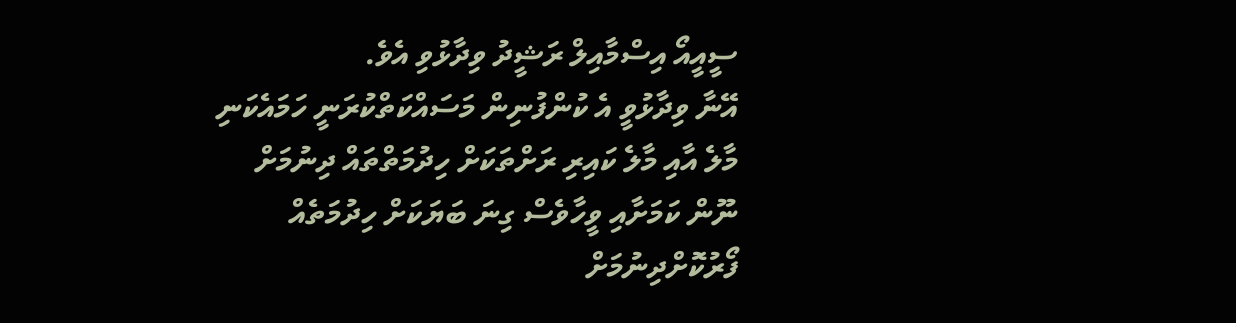ސީއީއޯ އިސްމާއިލް ރަޝީދު ވިދާޅުވި އެވެ.
އޭނާ ވިދާޅުވީ އެ ކުންފުނިން މަސައްކަތްކުރަނީ ހަމައެކަނި މާލެ އާއި މާލެ ކައިރި ރަށްތަކަށް ހިދުމަތްތައް ދިނުމަށް ނޫން ކަމަށާއި ވީހާވެސް ގިނަ ބަޔަކަށް ހިދުމަތެއް ފޯރުކޮށްދިނުމަށް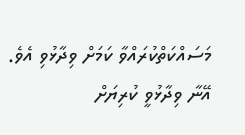މަސައްކަތްކުރައްވާ ކަމަށް ވިދާޅުވި އެވެ. އޭނާ ވިދާޅުވީ ކުރިޔަށް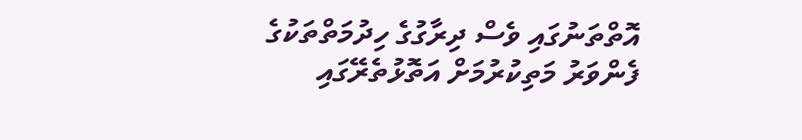އޮތްތަނުގައި ވެސް ދިރާގުގެ ހިދުމަތްތަކުގެ ފެންވަރު މަތިކުރުމަށް އަތޮޅުތެރޭގައި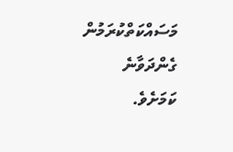މަސައްކަތްކުރަމުން ގެންދަވާނެ ކަމަށެވެ.